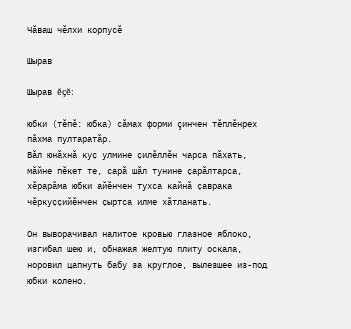Чӑваш чӗлхи корпусӗ

Шырав

Шырав ĕçĕ:

юбки (тĕпĕ: юбка) сăмах форми çинчен тĕплĕнрех пăхма пултаратăр.
Вӑл юнӑхнӑ куҫ улмине ҫилӗллӗн чарса пӑхать, мӑйне пӗкет те, сарӑ шӑл тунине ҫарӑлтарса, хӗрарӑма юбки айӗнчен тухса кайнӑ ҫаврака чӗркуҫҫийӗнчен ҫыртса илме хӑтланать.

Он выворачивал налитое кровью глазное яблоко, изгибал шею и, обнажая желтую плиту оскала, норовил цапнуть бабу за круглое, вылезшее из-под юбки колено.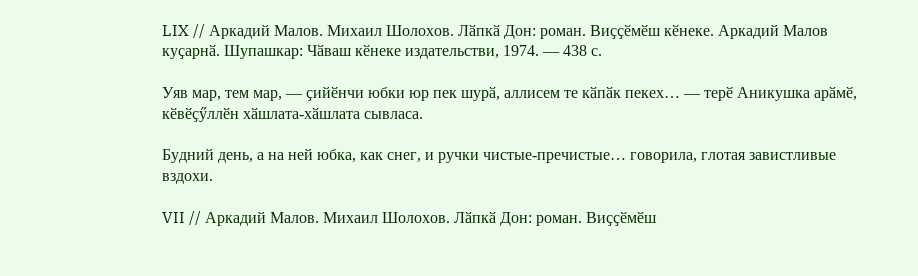LIX // Аркадий Малов. Михаил Шолохов. Лӑпкӑ Дон: роман. Виҫҫӗмӗш кӗнеке. Аркадий Малов куҫарнӑ. Шупашкар: Чӑваш кӗнеке издательстви, 1974. — 438 с.

Уяв мар, тем мар, — ҫийӗнчи юбки юр пек шурӑ, аллисем те кӑпӑк пекех… — терӗ Аникушка арӑмӗ, кӗвӗҫӳллӗн хӑшлата-хӑшлата сывласа.

Будний день, а на ней юбка, как снег, и ручки чистые-пречистые… говорила, глотая завистливые вздохи.

VII // Аркадий Малов. Михаил Шолохов. Лӑпкӑ Дон: роман. Виҫҫӗмӗш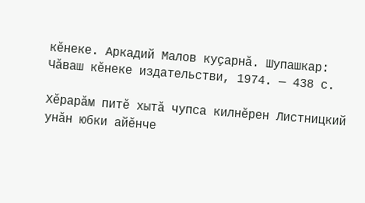кӗнеке. Аркадий Малов куҫарнӑ. Шупашкар: Чӑваш кӗнеке издательстви, 1974. — 438 с.

Хӗрарӑм питӗ хытӑ чупса килнӗрен Листницкий унӑн юбки айӗнче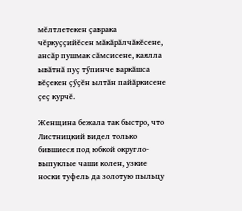мӗлтлетекен ҫаврака чӗркуҫҫийӗсен мӑкӑрӑлчӑкӗсене, ансӑр пушмак сӑмсисене, каялла ывӑтнӑ пуҫ тӳпинче варкӑшса вӗҫекен ҫӳҫӗн ылтӑн пайӑркисене ҫеҫ курчӗ.

Женщина бежала так быстро, что Листницкий видел только бившиеся под юбкой округло-выпуклые чаши колен, узкие носки туфель да золотую пыльцу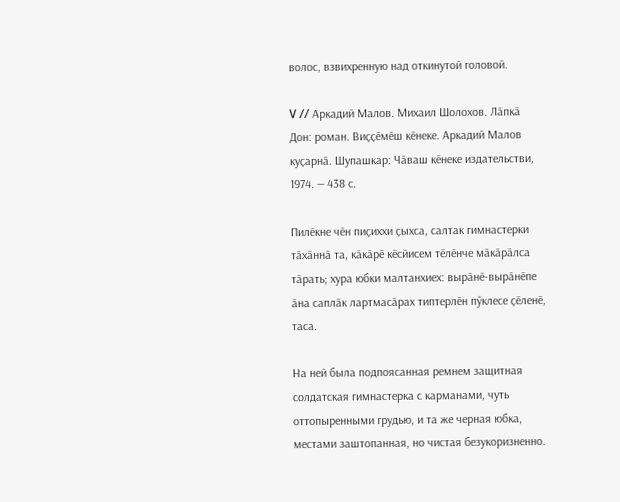волос, взвихренную над откинутой головой.

V // Аркадий Малов. Михаил Шолохов. Лӑпкӑ Дон: роман. Виҫҫӗмӗш кӗнеке. Аркадий Малов куҫарнӑ. Шупашкар: Чӑваш кӗнеке издательстви, 1974. — 438 с.

Пилӗкне чӗн пиҫиххи ҫыхса, салтак гимнастерки тӑхӑннӑ та, кӑкӑрӗ кӗсйисем тӗлӗнче мӑкӑрӑлса тӑрать; хура юбки малтанхиех: вырӑнӗ-вырӑнӗпе ӑна саплӑк лартмасӑрах типтерлӗн пӳклесе ҫӗленӗ, таса.

На ней была подпоясанная ремнем защитная солдатская гимнастерка с карманами, чуть оттопыренными грудью, и та же черная юбка, местами заштопанная, но чистая безукоризненно.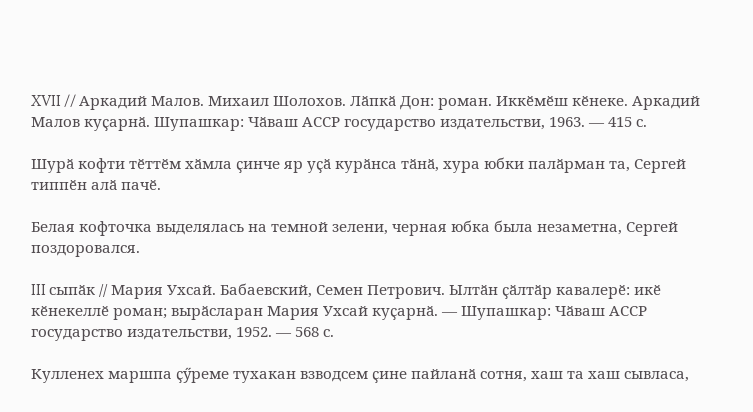XVII // Аркадий Малов. Михаил Шолохов. Лӑпкӑ Дон: роман. Иккӗмӗш кӗнеке. Аркадий Малов куҫарнӑ. Шупашкар: Чӑваш АССР государство издательстви, 1963. — 415 с.

Шурӑ кофти тӗттӗм хӑмла ҫинче яр уҫӑ курӑнса тӑнӑ, хура юбки палӑрман та, Сергей типпӗн алӑ пачӗ.

Белая кофточка выделялась на темной зелени, черная юбка была незаметна, Сергей поздоровался.

III сыпӑк // Мария Ухсай. Бабаевский, Семен Петрович. Ылтӑн ҫӑлтӑр кавалерӗ: икӗ кӗнекеллӗ роман; вырӑсларан Мария Ухсай куҫарнӑ. — Шупашкар: Чӑваш АССР государство издательстви, 1952. — 568 с.

Кулленех маршпа ҫӳреме тухакан взводсем ҫине пайланӑ сотня, хаш та хаш сывласа,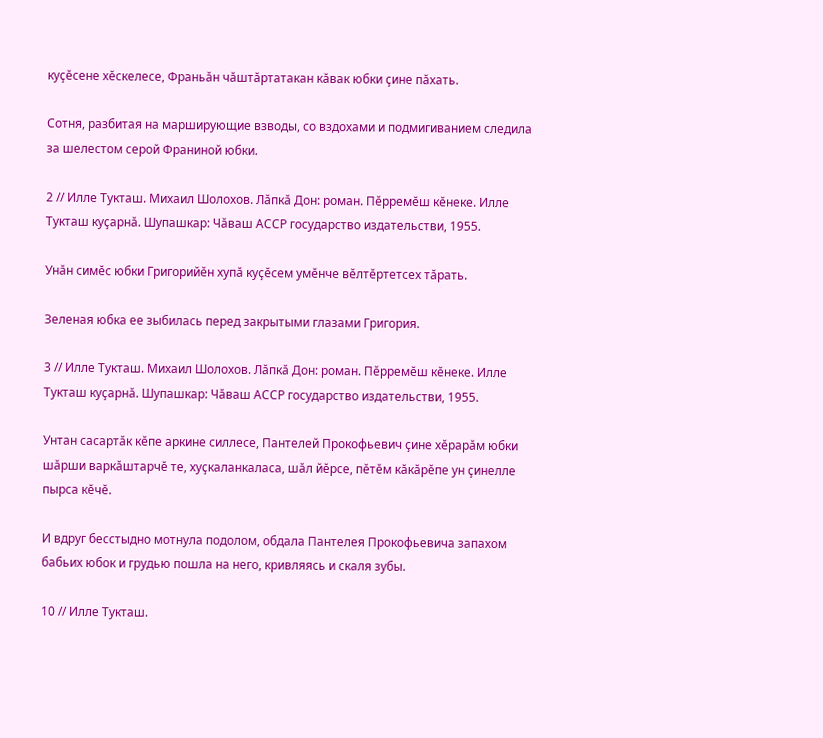куҫӗсене хӗскелесе, Франьӑн чӑштӑртатакан кӑвак юбки ҫине пӑхать.

Сотня, разбитая на марширующие взводы, со вздохами и подмигиванием следила за шелестом серой Франиной юбки.

2 // Илле Тукташ. Михаил Шолохов. Лӑпкӑ Дон: роман. Пӗрремӗш кӗнеке. Илле Тукташ куҫарнӑ. Шупашкар: Чӑваш АССР государство издательстви, 1955.

Унӑн симӗс юбки Григорийӗн хупӑ куҫӗсем умӗнче вӗлтӗртетсех тӑрать.

Зеленая юбка ее зыбилась перед закрытыми глазами Григория.

3 // Илле Тукташ. Михаил Шолохов. Лӑпкӑ Дон: роман. Пӗрремӗш кӗнеке. Илле Тукташ куҫарнӑ. Шупашкар: Чӑваш АССР государство издательстви, 1955.

Унтан сасартӑк кӗпе аркине силлесе, Пантелей Прокофьевич ҫине хӗрарӑм юбки шӑрши варкӑштарчӗ те, хуҫкаланкаласа, шӑл йӗрсе, пӗтӗм кӑкӑрӗпе ун ҫинелле пырса кӗчӗ.

И вдруг бесстыдно мотнула подолом, обдала Пантелея Прокофьевича запахом бабьих юбок и грудью пошла на него, кривляясь и скаля зубы.

10 // Илле Тукташ.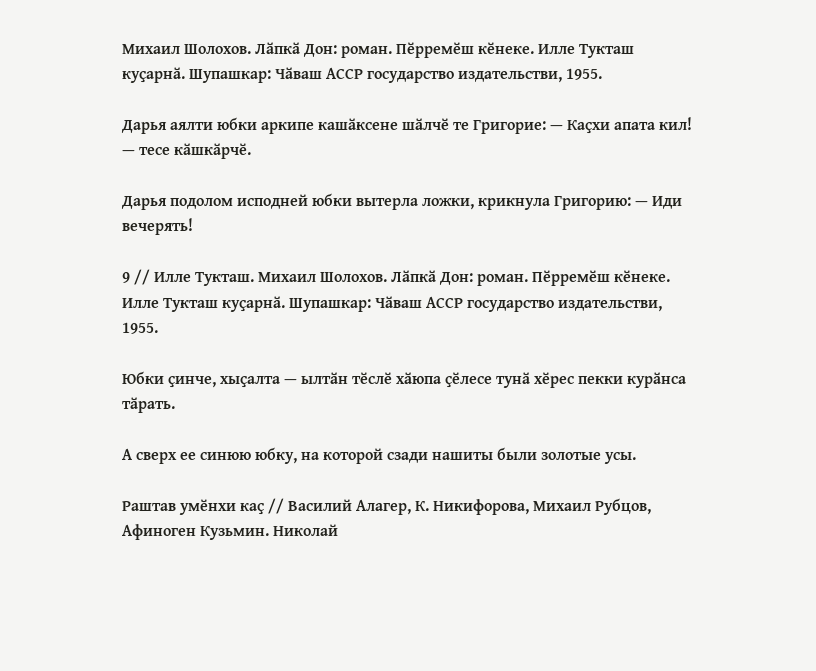Михаил Шолохов. Лӑпкӑ Дон: роман. Пӗрремӗш кӗнеке. Илле Тукташ куҫарнӑ. Шупашкар: Чӑваш АССР государство издательстви, 1955.

Дарья аялти юбки аркипе кашӑксене шӑлчӗ те Григорие: — Каҫхи апата кил! — тесе кӑшкӑрчӗ.

Дарья подолом исподней юбки вытерла ложки, крикнула Григорию: — Иди вечерять!

9 // Илле Тукташ. Михаил Шолохов. Лӑпкӑ Дон: роман. Пӗрремӗш кӗнеке. Илле Тукташ куҫарнӑ. Шупашкар: Чӑваш АССР государство издательстви, 1955.

Юбки ҫинче, хыҫалта — ылтӑн тӗслӗ хӑюпа ҫӗлесе тунӑ хӗрес пекки курӑнса тӑрать.

А сверх ее синюю юбку, на которой сзади нашиты были золотые усы.

Раштав умӗнхи каҫ // Василий Алагер, К. Никифорова, Михаил Рубцов, Афиноген Кузьмин. Николай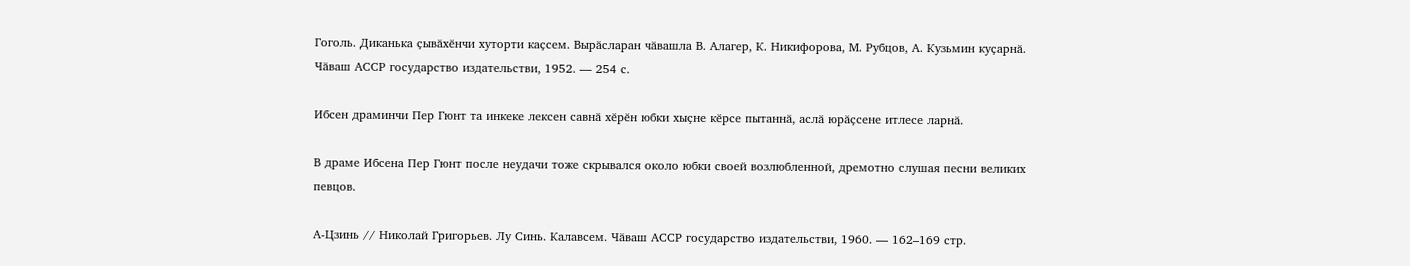Гоголь. Диканька ҫывӑхӗнчи хуторти каҫсем. Вырӑсларан чӑвашла В. Алагер, К. Никифорова, М. Рубцов, А. Кузьмин куҫарнӑ. Чӑваш АССР государство издательстви, 1952. — 254 с.

Ибсен драминчи Пер Гюнт та инкеке лексен савнӑ хӗрӗн юбки хыҫне кӗрсе пытаннӑ, аслӑ юрӑҫсене итлесе ларнӑ.

В драме Ибсена Пер Гюнт после неудачи тоже скрывался около юбки своей возлюбленной, дремотно слушая песни великих певцов.

А-Цзинь // Николай Григорьев. Лу Синь. Калавсем. Чӑваш АССР государство издательстви, 1960. — 162–169 стр.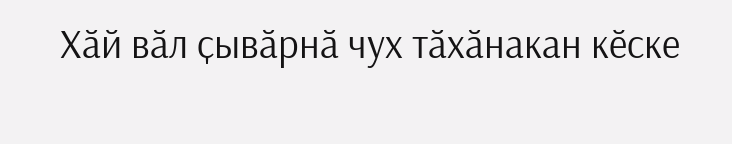Хӑй вӑл ҫывӑрнӑ чух тӑхӑнакан кӗске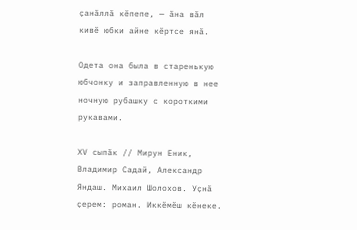ҫанӑллӑ кӗпепе, — ӑна вӑл кивӗ юбки айне кӗртсе янӑ.

Одета она была в старенькую юбчонку и заправленную в нее ночную рубашку с короткими рукавами.

XV сыпӑк // Мирун Еник, Владимир Садай, Александр Яндаш. Михаил Шолохов. Уҫнӑ ҫерем: роман. Иккӗмӗш кӗнеке.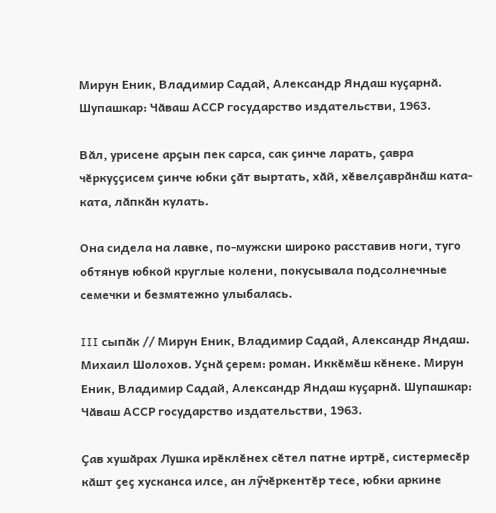Мирун Еник, Владимир Садай, Александр Яндаш куҫарнӑ. Шупашкар: Чӑваш АССР государство издательстви, 1963.

Вӑл, урисене арҫын пек сарса, сак ҫинче ларать, ҫавра чӗркуҫҫисем ҫинче юбки ҫӑт выртать, хӑй, хӗвелҫаврӑнӑш ката-ката, лӑпкӑн кулать.

Она сидела на лавке, по-мужски широко расставив ноги, туго обтянув юбкой круглые колени, покусывала подсолнечные семечки и безмятежно улыбалась.

III сыпӑк // Мирун Еник, Владимир Садай, Александр Яндаш. Михаил Шолохов. Уҫнӑ ҫерем: роман. Иккӗмӗш кӗнеке. Мирун Еник, Владимир Садай, Александр Яндаш куҫарнӑ. Шупашкар: Чӑваш АССР государство издательстви, 1963.

Ҫав хушӑрах Лушка ирӗклӗнех сӗтел патне иртрӗ, систермесӗр кӑшт ҫеҫ хусканса илсе, ан лӳчӗркентӗр тесе, юбки аркине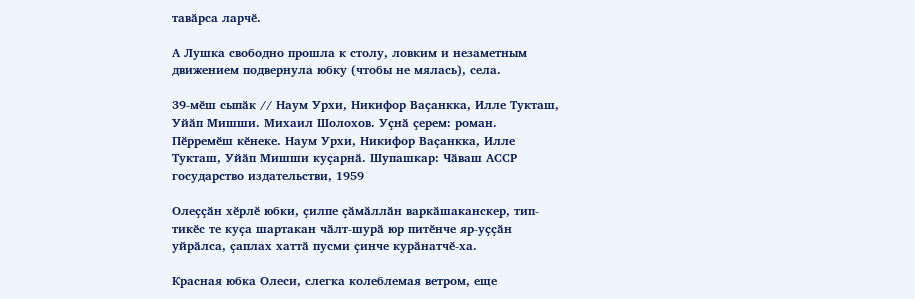тавӑрса ларчӗ.

А Лушка свободно прошла к столу, ловким и незаметным движением подвернула юбку (чтобы не мялась), села.

39-мӗш сыпӑк // Наум Урхи, Никифор Ваҫанкка, Илле Тукташ, Уйӑп Мишши. Михаил Шолохов. Уҫнӑ ҫерем: роман. Пӗрремӗш кӗнеке. Наум Урхи, Никифор Ваҫанкка, Илле Тукташ, Уйӑп Мишши куҫарнӑ. Шупашкар: Чӑваш АССР государство издательстви, 1959

Олеҫҫӑн хӗрлӗ юбки, ҫилпе ҫӑмӑллӑн варкӑшаканскер, тип-тикӗс те куҫа шартакан чӑлт-шурӑ юр питӗнче яр-уҫҫӑн уйрӑлса, ҫаплах хаттӑ пусми ҫинче курӑнатчӗ-ха.

Красная юбка Олеси, слегка колеблемая ветром, еще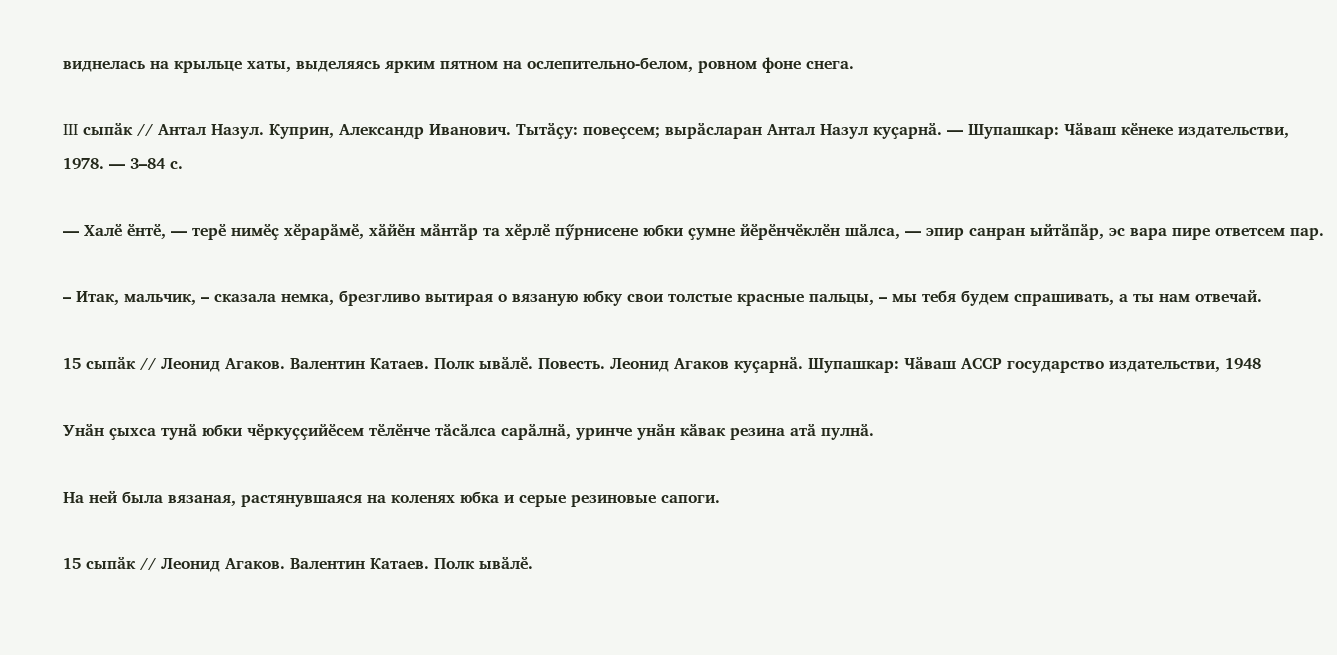виднелась на крыльце хаты, выделяясь ярким пятном на ослепительно-белом, ровном фоне снега.

III сыпӑк // Антал Назул. Куприн, Александр Иванович. Тытӑҫу: повеҫсем; вырӑсларан Антал Назул куҫарнӑ. — Шупашкар: Чӑваш кӗнеке издательстви, 1978. — 3–84 с.

— Халӗ ӗнтӗ, — терӗ нимӗҫ хӗрарӑмӗ, хӑйӗн мӑнтӑр та хӗрлӗ пӳрнисене юбки ҫумне йӗрӗнчӗклӗн шӑлса, — эпир санран ыйтӑпӑр, эс вара пире ответсем пар.

– Итак, мальчик, – сказала немка, брезгливо вытирая о вязаную юбку свои толстые красные пальцы, – мы тебя будем спрашивать, а ты нам отвечай.

15 сыпӑк // Леонид Агаков. Валентин Катаев. Полк ывӑлӗ. Повесть. Леонид Агаков куҫарнӑ. Шупашкар: Чӑваш АССР государство издательстви, 1948

Унӑн ҫыхса тунӑ юбки чӗркуҫҫийӗсем тӗлӗнче тӑсӑлса сарӑлнӑ, уринче унӑн кӑвак резина атӑ пулнӑ.

На ней была вязаная, растянувшаяся на коленях юбка и серые резиновые сапоги.

15 сыпӑк // Леонид Агаков. Валентин Катаев. Полк ывӑлӗ.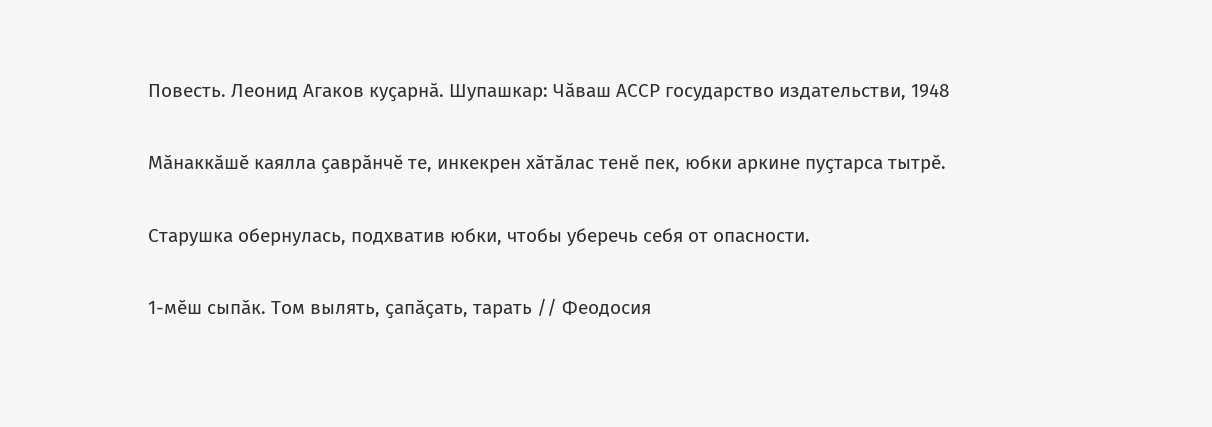Повесть. Леонид Агаков куҫарнӑ. Шупашкар: Чӑваш АССР государство издательстви, 1948

Мӑнаккӑшӗ каялла ҫаврӑнчӗ те, инкекрен хӑтӑлас тенӗ пек, юбки аркине пуҫтарса тытрӗ.

Старушка обернулась, подхватив юбки, чтобы уберечь себя от опасности.

1-мӗш сыпӑк. Том вылять, ҫапӑҫать, тарать // Феодосия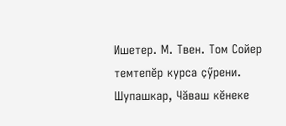Ишетер. М. Твен. Том Сойер темтепӗр курса ҫӳрени. Шупашкар, Чӑваш кӗнеке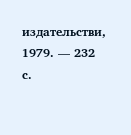издательстви, 1979. — 232 с.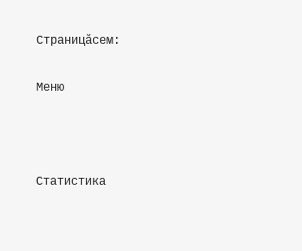Страницăсем:

Меню



Статистика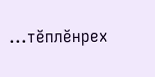...тĕплӗнрех